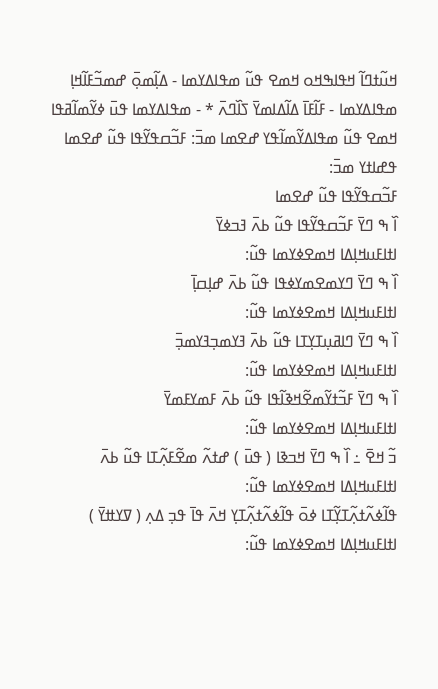ߞߎ߬ߙߣߊ߬ ߞߟߊߒߞߋ ߞߘߐ ߟߎ߬ ߘߟߊߡߌߘߊ - ߡߊ߲߬ߘߋ߲߫ ߝߘߏ߬ߓߊ߬ߞߊ߲ ߘߟߊߡߌߘߊ - ߓߊ߬ߓߊ߫ ߡߊ߬ߡߊߘߌ߫ ߖߊ߰ߣߍ߫ * - ߘߟߊߡߌߘߊ ߟߎ߫ ߦߌ߬ߘߊ߬ߥߟߊ
ߞߘߐ ߟߎ߬ ߘߟߊߡߌ߬ߘߊ߬ߟߌ ߝߐߘߊ ߘߏ߫: ߓߏ߬ߛߟߌ߬ߟߊ ߟߎ߬ ߝߐߘߊ   ߟߝߊߙߌ ߘߏ߫:
ߓߏ߬ߛߟߌ߬ߟߊ ߟߎ߬ ߝߐߘߊ
ߊ߰ ߒ ߣߌ߫ ߓߏ߬ߛߟߌ߬ߟߊ ߟߎ߬ ߕߍ߫ ߔߏߦߌ߫
ߊߙߊߓߎߞߊ߲ߡߊ ߞߘߐߦߌߘߊ ߟߎ߬:
ߊ߰ ߒ ߣߌ߫ ߣߌߘߐߘߌߦߟߊ ߟߎ߬ ߕߍ߫ ߝߊ߲ߛߊ߲߫
ߊߙߊߓߎߞߊ߲ߡߊ ߞߘߐߦߌߘߊ ߟߎ߬:
ߊ߰ ߒ ߣߌ߫ ߣߊߥߎ߲ߠߌ߲ߠߊ ߟߎ߬ ߕߍ߫ ߔߌߘߏ߲ߔߌߘߏ߲߫
ߊߙߊߓߎߞߊ߲ߡߊ ߞߘߐߦߌߘߊ ߟߎ߬:
ߊ߰ ߒ ߣߌ߫ ߓߏ߬ߙߌ߬ߘߐ߬ߞߢߊ߬ߟߊ ߟߎ߬ ߕߍ߫ ߓߘߌߓߘߌ߫
ߊߙߊߓߎߞߊ߲ߡߊ ߞߘߐߦߌߘߊ ߟߎ߬:
ߏ߬ ߞߐ߫ ߸ ߊ߰ ߒ ߣߌ߫ ߞߏߢߊ ( ߟߎ߫ ) ߝߙߍ߬ ߘߐ߬ߓߍ߲߬ߠߊ ߟߎ߬ ߕߍ߫
ߊߙߊߓߎߞߊ߲ߡߊ ߞߘߐߦߌߘߊ ߟߎ߬:
ߟߊ߬ߦߍ߬ߙߍ߲߬ߠߌ߲߬ߠߊ ߦߋ߫ ߟߊ߬ߦߍ߬ߙߍ߲߬ߠߌ߲ ߞߍ߫ ߟߊ߫ ߟߏ߲ ߡߍ߲ ( ߜߌߚߌ߫ )
ߊߙߊߓߎߞߊ߲ߡߊ ߞߘߐߦߌߘߊ ߟߎ߬: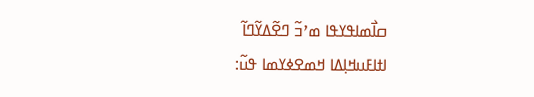ߛߊ߯ߘߊߟߌߟߊ ߘߴߏ߬ ߣߐ߬ߡߌ߬ߣߊ߬
ߊߙߊߓߎߞߊ߲ߡߊ ߞߘߐߦߌߘߊ ߟߎ߬: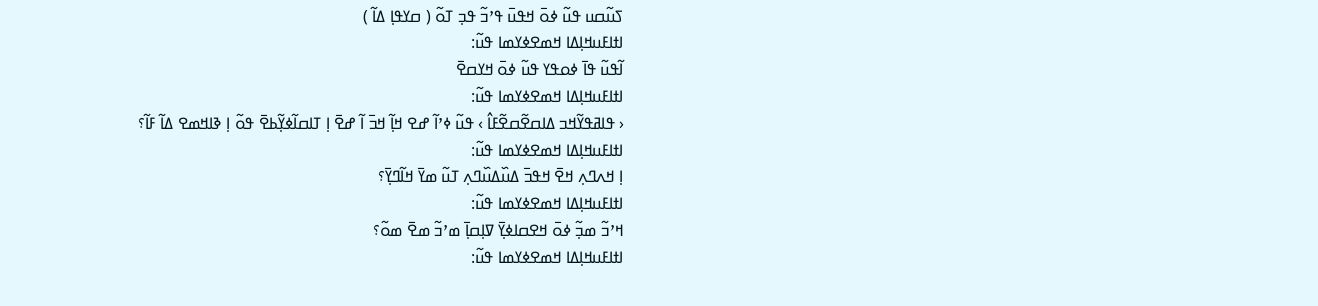ߖߎ߬ߛߎ ߟߎ߬ ߦߋ߫ ߞߟߎ߫ ߟߴߏ߬ ߟߏ߲ ߠߋ߬ ( ߛߌߟߊ߲ ߡߊ߬ )
ߊߙߊߓߎߞߊ߲ߡߊ ߞߘߐߦߌߘߊ ߟߎ߬:
ߊ߬ߟߎ߬ ߟߊ߫ ߦߋߟߌ ߟߎ߬ ߦߋ߫ ߞߌߛߐ߫
ߊߙߊߓߎߞߊ߲ߡߊ ߞߘߐߦߌߘߊ ߟߎ߬:
‹ ߟߊߥߟߌ߬ߞߏ ߡߊߛߐ߬ߛߐ߬ߓߊ߮ › ߟߎ߬ ߦߴߊ߬ ߝߐ ߞߊ߲߬ ߞߏ߫ ߊ߬ ߝߐ߫ ߊ߲ ߠߊߛߊ߬ߦߌ߲߬ߕߐ߫ ߟߋ߬ ߊ߲ ߢߊߞߘߐ ߡߊ߬ ߓߊ߬؟
ߊߙߊߓߎߞߊ߲ߡߊ ߞߘߐߦߌߘߊ ߟߎ߬:
ߊ߲ ߞߍߣߍ߲ ߞߐ߫ ߞߟߏ߫ ߡߎ߰ߡߎ߰ߣߍ߲ ߠߎ߬ ߘߌ߫ ߞߊ߬ߣߌ߲߫؟
ߊߙߊߓߎߞߊ߲ߡߊ ߞߘߐߦߌߘߊ ߟߎ߬:
ߞߴߏ߬ ߘߏ߲߬ ߦߋ߫ ߞߐߛߊߦߌ߲߫ ߜߊ߲ߛߊ߲߫ ߘߴߏ߬ ߘߐ߫ ߘߋ߬؟
ߊߙߊߓߎߞߊ߲ߡߊ ߞߘߐߦߌߘߊ ߟߎ߬: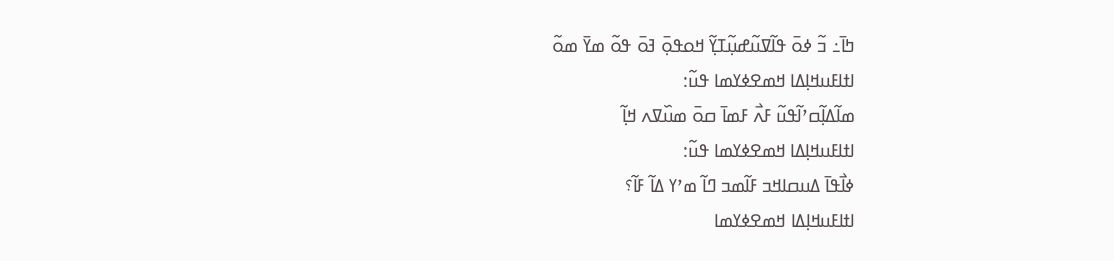ߤߊ߫߸ ߏ߬ ߦߋ߫ ߟߊ߬ߜߎ߬ߝߎ߲߬ߠߌ߲߬ ߞߋߟߋ߲߫ ߔߋ߫ ߟߋ߬ ߘߌ߫ ߘߋ߬
ߊߙߊߓߎߞߊ߲ߡߊ ߞߘߐߦߌߘߊ ߟߎ߬:
ߘߊ߬ߡߊ߲߬ߛߴߊ߬ߟߎ߬ ߓߍ߯ ߓߘߊ߫ ߛߋ߫ ߘߎ߰ߜߍ ߞߊ߲߬
ߊߙߊߓߎߞߊ߲ߡߊ ߞߘߐߦߌߘߊ ߟߎ߬:
ߦߊ߯ߟߊ߫ ߡߎߛߊߞߏ ߓߊ߬ߘߏ ߣߊ߬ ߘߴߌ ߡߊ߬ ߓߊ߬؟
ߊߙߊߓߎߞߊ߲ߡߊ ߞߘߐߦߌߘߊ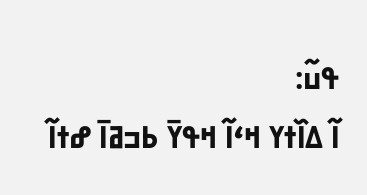ߟߎ߬:
ߊ߬ ߡߊ߰ߙߌ ߞߵߊ߬ ߞߟߌ߫ ߕߏߥߊ߫ ߝߙߊ߬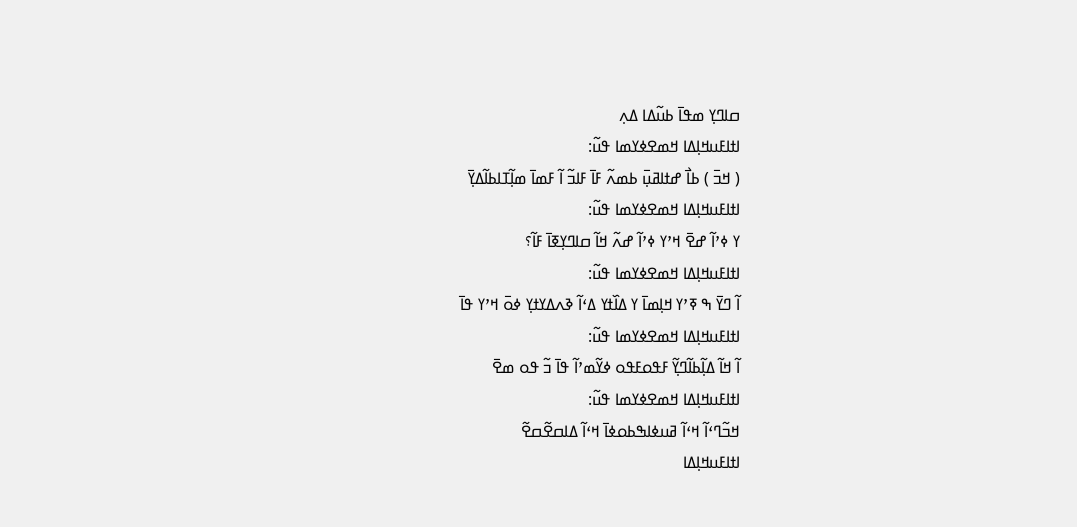ߛߊߣߌ߲ ߘߟߊ߫ ߕߎ߬ߡߊ ߡߍ߲
ߊߙߊߓߎߞߊ߲ߡߊ ߞߘߐߦߌߘߊ ߟߎ߬:
( ߞߏ߫ ) ߕߊ߯ ߝߙߊߥߎ߲߫ ߕߘߍ߬ ߓߊ߫ ߓߊߏ߬ ߊ߬ ߓߘߊ߫ ߘߊ߲߬ߠߊߕߊ߬ߡߌ߲߫
ߊߙߊߓߎߞߊ߲ߡߊ ߞߘߐߦߌߘߊ ߟߎ߬:
ߌ ߦߴߊ߬ ߝߐ߫ ߞߴߌ ߦߴߊ߬ ߝߍ߬ ߞߊ߬ ߛߊߣߌ߲ߧߊ߫ ߓߊ߬؟
ߊߙߊߓߎߞߊ߲ߡߊ ߞߘߐߦߌߘߊ ߟߎ߬:
ߊ߬ ߣߌ߫ ߒ ߧߴߌ ߞߊ߲ߘߊ߫ ߌ ߡߊ߰ߙߌ ߡߵߊ߬ ߢߍߡߌߙߌ߲ ߦߋ߫ ߞߴߌ ߟߊ߫
ߊߙߊߓߎߞߊ߲ߡߊ ߞߘߐߦߌߘߊ ߟߎ߬:
ߊ߬ ߞߊ߬ ߡߊ߲߬ߕߊ߬ߣߌ߲߬ ߓߟߋߓߟߋ ߦߌ߬ߘߴߊ߬ ߟߊ߫ ߏ߬ ߟߋ ߘߐ߫
ߊߙߊߓߎߞߊ߲ߡߊ ߞߘߐߦߌߘߊ ߟߎ߬:
ߞߏ߬ߣߵߊ߬ ߞߵߊ߬ ߥߎߦߊߒߕߋߦߊ߫ ߞߵߊ߬ ߡߊߛߐ߬ߛߐ߬
ߊߙߊߓߎߞߊ߲ߡߊ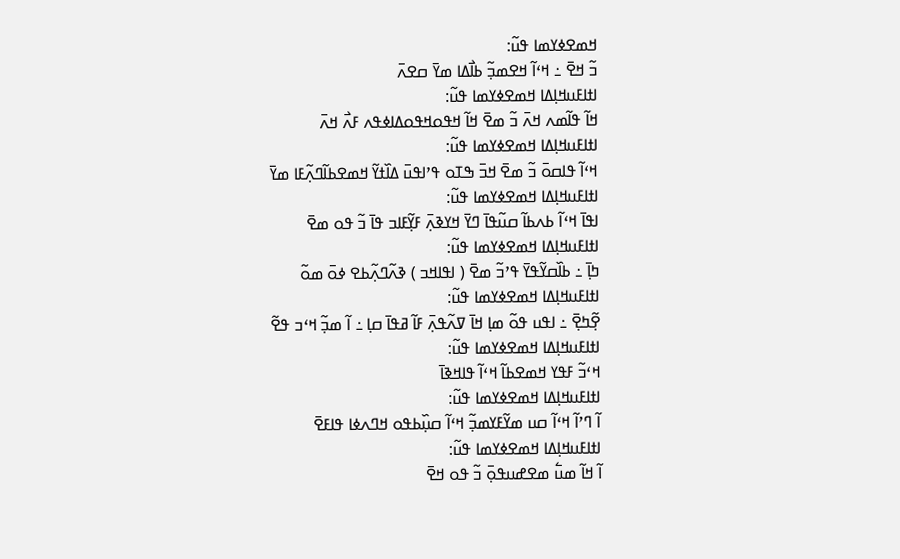ߞߘߐߦߌߘߊ ߟߎ߬:
ߏ߬ ߞߐ߫ ߸ ߞߵߊ߬ ߞߐߘߏ߲߬ ߕߊ߯ߡߊ ߘߌ߫ ߛߐߍ߫
ߊߙߊߓߎߞߊ߲ߡߊ ߞߘߐߦߌߘߊ ߟߎ߬:
ߞߊ߬ ߟߊ߬ߘߍ ߞߍ߫ ߏ߬ ߘߐ߫ ߞߊ߬ ߞߟߋߞߟߋߡߊߦߟߍ ߓߍ߯ ߞߍ߫
ߊߙߊߓߎߞߊ߲ߡߊ ߞߘߐߦߌߘߊ ߟߎ߬:
ߞߵߊ߬ ߟߊߛߋ߫ ߏ߬ ߘߐ߫ ߞߏ߫ ߒߠߋ ߟߴߊߟߎ߫ ߡߊ߰ߙߌ߬ ߞߘߐߕߊ߬ߣߍ߲߬ߓߊ ߘߌ߫
ߊߙߊߓߎߞߊ߲ߡߊ ߞߘߐߦߌߘߊ ߟߎ߬:
ߊߟߊ߫ ߞߵߊ߬ ߕߍߕߊ߬ ߛߎ߬ߟߊ߫ ߣߌ߫ ߞߌߢߍ߲߫ ߓߌ߲߬ߓߊߏ ߟߊ߫ ߏ߬ ߟߋ ߘߐ߫
ߊߙߊߓߎߞߊ߲ߡߊ ߞߘߐߦߌߘߊ ߟߎ߬:
ߤߊ߲߫ ߸ ߕߊ߰ߛߌ߬ߟߌ߫ ߟߴߏ߬ ߘߐ߫ ( ߊߟߊߞߏ ) ߢߍ߬ߣߍ߲߬ߕߐ ߦߋ߫ ߘߋ߬
ߊߙߊߓߎߞߊ߲ߡߊ ߞߘߐߦߌߘߊ ߟߎ߬:
ߐ߲߬ߤߐ߲߫ ߸ ߊߟߎ ߟߋ߬ ߘߊ߲ ߞߊ߫ ߜߍ߬ߟߍ߲߫ ߓߊ߬ ߥߟߊ߫ ߛߊ߲ ߸ ߊ߬ ߘߏ߲߬ ߞߵߏ ߟߐ߬
ߊߙߊߓߎߞߊ߲ߡߊ ߞߘߐߦߌߘߊ ߟߎ߬:
ߞߵߏ߬ ߓߟߌ ߞߘߐߕߊ߬ ߞߵߊ߬ ߟߊߞߢߊ߫
ߊߙߊߓߎߞߊ߲ߡߊ ߞߘߐߦߌߘߊ ߟߎ߬:
ߊ߬ ߣߴߊ߬ ߞߵߊ߬ ߛߎ ߘߌ߬ߓߌߘߏ߲߬ ߞߵߊ߬ ߛߎ߲߰ߕߟߋ ߞߣߍߦߊ ߟߊߓߐ߫
ߊߙߊߓߎߞߊ߲ߡߊ ߞߘߐߦߌߘߊ ߟߎ߬:
ߊ߬ ߞߊ߬ ߘߎ߱ ߘߐߝߎߟߋ߲߫ ߏ߬ ߟߋ ߞߐ߫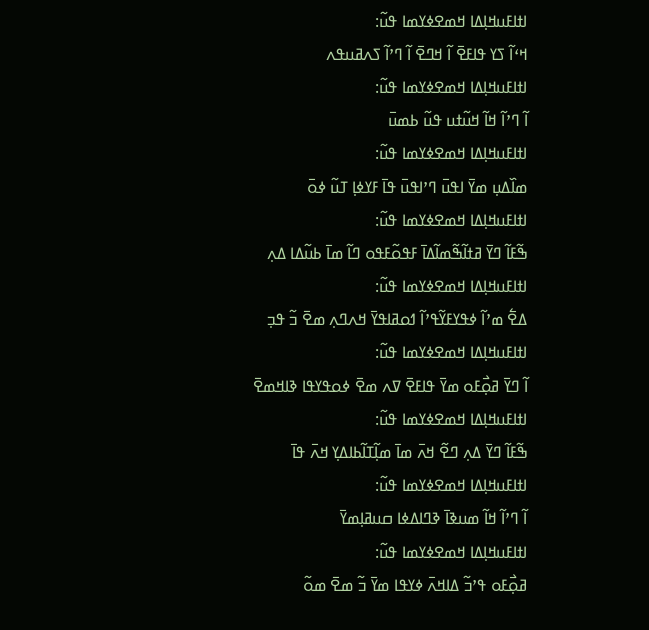ߊߙߊߓߎߞߊ߲ߡߊ ߞߘߐߦߌߘߊ ߟߎ߬:
ߞߵߊ߬ ߖߌ ߟߊߓߐ߫ ߊ߬ ߞߣߐ߫ ߊ߬ ߣߴߊ߬ ߖߍߥߎߟߍ
ߊߙߊߓߎߞߊ߲ߡߊ ߞߘߐߦߌߘߊ ߟߎ߬:
ߊ߬ ߣߴߊ߬ ߞߊ߬ ߞߎ߬ߙߎ ߟߎ߬ ߕߘߎ߫
ߊߙߊߓߎߞߊ߲ߡߊ ߞߘߐߦߌߘߊ ߟߎ߬:
ߘߊ߰ߡߎ߲ ߘߌ߫ ߊߟߎ߫ ߣߴߊߟߎ߫ ߟߊ߫ ߓߌߦߊ߲ ߠߎ߬ ߦߋ߫
ߊߙߊߓߎߞߊ߲ߡߊ ߞߘߐߦߌߘߊ ߟߎ߬:
ߒ߬ߓߊ߬ ߣߌ߫ ߥߙߊ߬ߒ߬ߘߊ߬ߡߊ߫ ߓߟߋ߬ߓߟߋ ߣߊ߬ ߘߊ߫ ߕߎ߬ߡߊ ߡߍ߲
ߊߙߊߓߎߞߊ߲ߡߊ ߞߘߐߦߌߘߊ ߟߎ߬:
ߡߐ߱ ߘߴߊ߬ ߦߟߌߓߌ߬ߟߴߊ߬ ߗߋߥߊߟߌ߫ ߞߍߣߍ߲ ߘߐ߫ ߏ߬ ߟߏ߲
ߊߙߊߓߎߞߊ߲ߡߊ ߞߘߐߦߌߘߊ ߟߎ߬:
ߊ߬ ߣߌ߫ ߥߋ߲߯ߓߋ ߘߌ߫ ߟߊߓߐ߫ ߜߍ ߘߐ߫ ߦߋߟߌߟߊ ߢߊߞߘߐ߫
ߊߙߊߓߎߞߊ߲ߡߊ ߞߘߐߦߌߘߊ ߟߎ߬:
ߒ߬ߓߊ߬ ߣߌ߫ ߡߍ߲ ߣߐ߬ ߞߍ߫ ߘߊ߫ ߘߊ߲߬ߠߊ߬ߕߊߡߌ߲ ߞߍ߫ ߟߊ߫
ߊߙߊߓߎߞߊ߲ߡߊ ߞߘߐߦߌߘߊ ߟߎ߬:
ߊ߬ ߣߴߊ߬ ߞߊ߬ ߘߎߢߊ߫ ߢߣߊߡߦߊ ߛߎߥߊ߲ߘߌ߫
ߊߙߊߓߎߞߊ߲ߡߊ ߞߘߐߦߌߘߊ ߟߎ߬:
ߥߋ߲߯ߓߋ ߟߴߏ߬ ߡߊߞߍ߫ ߦߌߟߊ ߘߌ߫ ߏ߬ ߘߐ߫ ߘߋ߬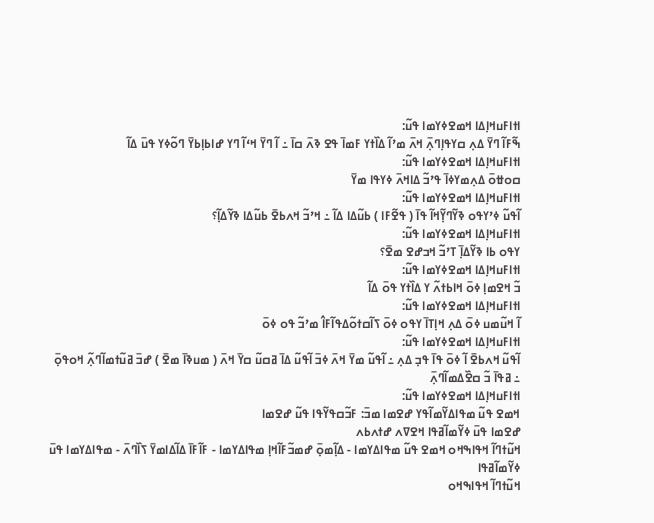ߊߙߊߓߎߞߊ߲ߡߊ ߞߘߐߦߌߘߊ ߟߎ߬:
ߒ߬ߓߊ߬ ߣߌ߫ ߡߍ߲ ߛߌߟߊ߲ߣߍ߲߫ ߞߍ߫ ߘߴߊ߬ ߡߊ߰ߙߌ ߓߘߊ߫ ߟߐ ߢߍ߫ ߛߊ߫ ߸ ߊ߬ ߣߌ߫ ߞߵߊ߬ ߣߌ ߝߊߕߊ߲ߕߌ߫ ߣߋ߬ߦߌ ߟߎ߫ ߡߊ߬
ߊߙߊߓߎߞߊ߲ߡߊ ߞߘߐߦߌߘߊ ߟߎ߬:
ߛߋߚߋ߫ ߡߍ߲ߘߌߦߊ߫ ߟߴߏ߬ ߡߊߞߍ߫ ߦߌߟߊ ߘߌ߫
ߊߙߊߓߎߞߊ߲ߡߊ ߞߘߐߦߌߘߊ ߟߎ߬:
ߊ߬ߟߎ߬ ߦߴߌߟߋ ߢߌ߬ߣߌ߲߬ߞߊ߬ ߟߊ߫ ( ߟߐ߬ߓߊ ) ߕߎ߬ߡߊ ߡߊ߬ ߸ ߞߴߏ߬ ߞߍߕߐ߫ ߕߎ߬ߡߊ ߢߌ߬ߡߊ߲߬؟
ߊߙߊߓߎߞߊ߲ߡߊ ߞߘߐߦߌߘߊ ߟߎ߬:
ߌߟߋ ߕߊ ߢߌ߬ߡߊ߲߫ ߠߴߏ߬ ߞߏߝߐ ߘߐ߫؟
ߊߙߊߓߎߞߊ߲ߡߊ ߞߘߐߦߌߘߊ ߟߎ߬:
ߏ߬ ߞߐߘߊ߲ ߦߋ߫ ߞߊߕߙߍ߬ ߌ ߡߊ߰ߙߌ ߟߋ߫ ߡߊ߬
ߊߙߊߓߎߞߊ߲ߡߊ ߞߘߐߦߌߘߊ ߟߎ߬:
ߊ߬ ߞߎ߬ߘߎ ߦߋ߫ ߡߍ߲ ߞߊ߲ߠߊ߫ ߌߟߋ ߦߋ߫ ߖߊ߬ߛߙߋ߬ߡߟߊ߬ߓߊ߮ ߘߴߏ߬ ߟߋ ߦߋ߫
ߊߙߊߓߎߞߊ߲ߡߊ ߞߘߐߦߌߘߊ ߟߎ߬:
ߊ߬ߟߎ߬ ߞߍߕߐ߫ ߊ߬ ߦߋ߫ ߟߊ߫ ߟߏ߲ ߡߍ߲ ߸ ߊ߬ߟߎ߬ ߘߌ߫ ߞߍ߫ ߦߏ߫ ߊ߬ߟߎ߬ ߡߊ߫ ߥߛߎ߬ ߛߌ߫ ߞߍ߫ ( ߘߎߢߊ߫ ߘߐ߫ ) ߝߏ߫ ߥߎ߬ߙߘߊ߬ߣߍ߲߬ ߞߋߟߋ߲߫ ߸ ߥߟߊ߫ ߏ߬ ߛߐ߰ߡߘߊ߬ߣߍ߲߫
ߊߙߊߓߎߞߊ߲ߡߊ ߞߘߐߦߌߘߊ ߟߎ߬:
ߞߘߐ ߟߎ߬ ߘߟߊߡߌ߬ߘߊ߬ߟߌ ߝߐߘߊ ߘߏ߫: ߓߏ߬ߛߟߌ߬ߟߊ ߟߎ߬ ߝߐߘߊ
ߝߐߘߊ ߟߎ߫ ߦߌ߬ߘߊ߬ߥߟߊ ߞߐߜߍ ߝߙߍߕߍ
ߞߎ߬ߙߣߊ߬ ߞߟߊߒߞߋ ߞߘߐ ߟߎ߬ ߘߟߊߡߌߘߊ - ߡߊ߲߬ߘߋ߲߫ ߝߘߏ߬ߓߊ߬ߞߊ߲ ߘߟߊߡߌߘߊ - ߓߊ߬ߓߊ߫ ߡߊ߬ߡߊߘߌ߫ ߖߊ߰ߣߍ߫ - ߘߟߊߡߌߘߊ ߟߎ߫ ߦߌ߬ߘߊ߬ߥߟߊ
ߞߎ߬ߙߣߊ߬ ߞߟߊߒߞߋ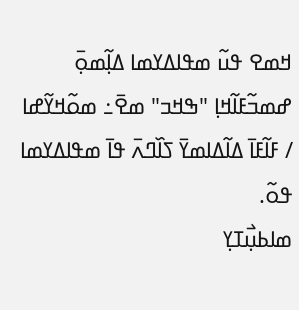ߞߘߐ ߟߎ߬ ߘߟߊߡߌߘߊ ߡߊ߲߬ߘߋ߲߫ ߝߘߏ߬ߓߊ߬ߞߊ߲ "ߒߞߏ" ߘߐ߫߸ ߘߋ߬ߞߌ߬ߝߊ / ߓߊ߬ߓߊ߫ ߡߊ߬ߡߊߘߌ߫ ߖߊ߰ߣߍ߫ ߟߊ߫ ߘߟߊߡߌߘߊ ߟߋ߬.
ߘߊߕߎ߲߯ߠߌ߲